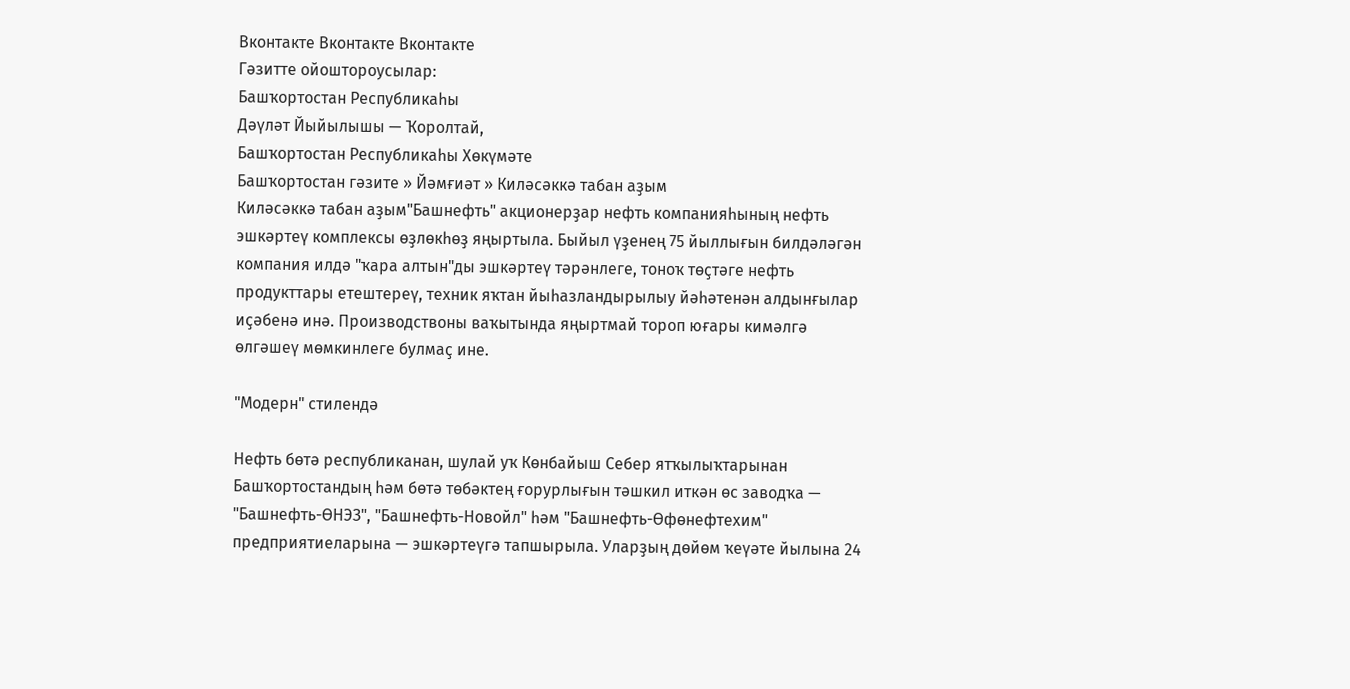Вконтакте Вконтакте Вконтакте
Гәзитте ойоштороусылар:
Башҡортостан Республикаһы
Дәүләт Йыйылышы — Ҡоролтай,
Башҡортостан Республикаһы Хөкүмәте
Башҡортостан гәзите » Йәмғиәт » Киләсәккә табан аҙым
Киләсәккә табан аҙым"Башнефть" акционерҙар нефть компанияһының нефть эшкәртеү комплексы өҙлөкһөҙ яңыртыла. Быйыл үҙенең 75 йыллығын билдәләгән компания илдә "ҡара алтын"ды эшкәртеү тәрәнлеге, тоноҡ төҫтәге нефть продукттары етештереү, техник яҡтан йыһазландырылыу йәһәтенән алдынғылар иҫәбенә инә. Производствоны ваҡытында яңыртмай тороп юғары кимәлгә өлгәшеү мөмкинлеге булмаҫ ине.

"Модерн" стилендә

Нефть бөтә республиканан, шулай уҡ Көнбайыш Себер ятҡылыҡтарынан Башҡортостандың һәм бөтә төбәктең ғорурлығын тәшкил иткән өс заводҡа — "Башнефть-ӨНЭЗ", "Башнефть-Новойл" һәм "Башнефть-Өфөнефтехим" предприятиеларына — эшкәртеүгә тапшырыла. Уларҙың дөйөм ҡеүәте йылына 24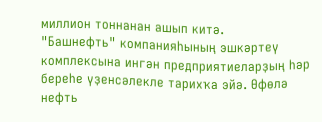миллион тоннанан ашып китә.
"Башнефть" компанияһының эшкәртеү комплексына ингән предприятиеларҙың һәр береһе үҙенсәлекле тарихҡа эйә. Өфөлә нефть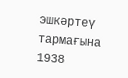эшкәртеү тармағына 1938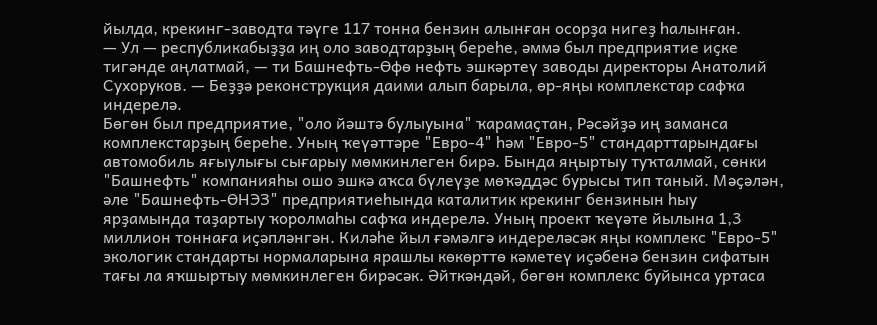йылда, крекинг-заводта тәүге 117 тонна бензин алынған осорҙа нигеҙ һалынған.
— Ул — республикабыҙҙа иң оло заводтарҙың береһе, әммә был предприятие иҫке тигәнде аңлатмай, — ти Башнефть-Өфө нефть эшкәртеү заводы директоры Анатолий Сухоруков. — Беҙҙә реконструкция даими алып барыла, өр-яңы комплекстар сафҡа индерелә.
Бөгөн был предприятие, "оло йәштә булыуына" ҡарамаҫтан, Рәсәйҙә иң заманса комплекстарҙың береһе. Уның ҡеүәттәре "Евро-4" һәм "Евро-5" стандарттарындағы автомобиль яғыулығы сығарыу мөмкинлеген бирә. Бында яңыртыу туҡталмай, сөнки "Башнефть" компанияһы ошо эшкә аҡса бүлеүҙе мөҡәддәс бурысы тип таный. Мәҫәлән, әле "Башнефть-ӨНЭЗ" предприятиеһында каталитик крекинг бензинын һыу ярҙамында таҙартыу ҡоролмаһы сафҡа индерелә. Уның проект ҡеүәте йылына 1,3 миллион тоннаға иҫәпләнгән. Киләһе йыл ғәмәлгә индереләсәк яңы комплекс "Евро-5" экологик стандарты нормаларына ярашлы көкөрттө кәметеү иҫәбенә бензин сифатын тағы ла яҡшыртыу мөмкинлеген бирәсәк. Әйткәндәй, бөгөн комплекс буйынса уртаса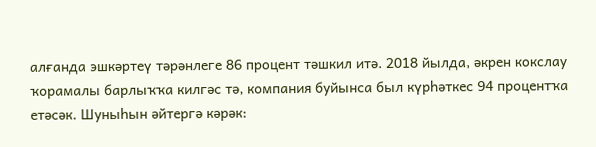алғанда эшкәртеү тәрәнлеге 86 процент тәшкил итә. 2018 йылда, әкрен кокслау ҡорамалы барлыҡҡа килгәс тә, компания буйынса был күрһәткес 94 процентҡа етәсәк. Шуныһын әйтергә кәрәк: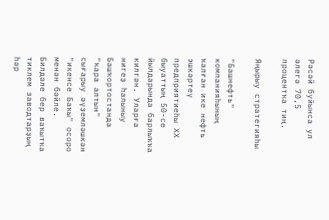Рәсәй буйынса ул әлегә 70,5 процентҡа тиң.

Яңырыу стратегияһы

"Башнефть" компанияһының ҡалған ике нефть эшкәртеү предприятиеһы ХХ быуаттың 50-се йылдарында барлыҡҡа килгән. Уларға нигеҙ һалыныу Башҡортостанда "ҡара алтын" сығарыу әүҙемләшкән "икенсе Баҡы" осоро менән бәйле. Билдәле бер ваҡытҡа тиклем заводтарҙың һәр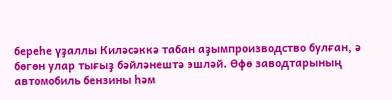береһе үҙаллы Киләсәккә табан аҙымпроизводство булған, ә бөгөн улар тығыҙ бәйләнештә эшләй. Өфө заводтарының автомобиль бензины һәм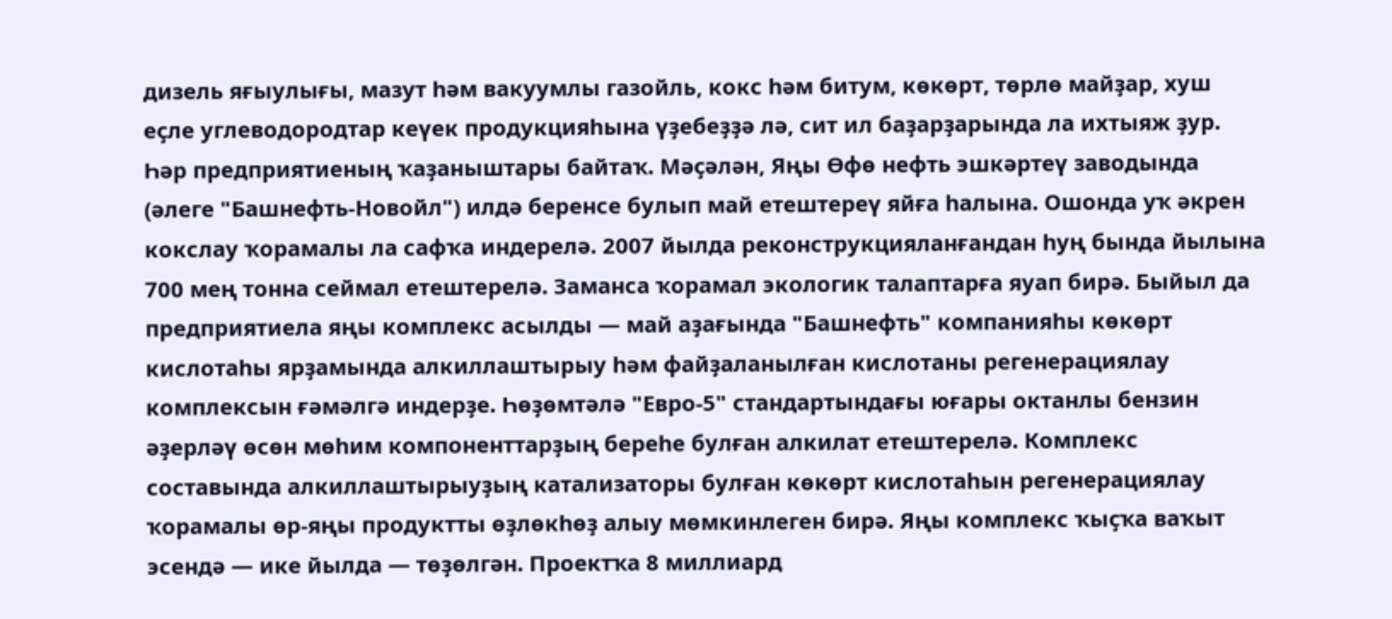дизель яғыулығы, мазут һәм вакуумлы газойль, кокс һәм битум, көкөрт, төрлө майҙар, хуш еҫле углеводородтар кеүек продукцияһына үҙебеҙҙә лә, сит ил баҙарҙарында ла ихтыяж ҙур.
Һәр предприятиеның ҡаҙаныштары байтаҡ. Мәҫәлән, Яңы Өфө нефть эшкәртеү заводында (әлеге "Башнефть-Новойл") илдә беренсе булып май етештереү яйға һалына. Ошонда уҡ әкрен кокслау ҡорамалы ла сафҡа индерелә. 2007 йылда реконструкцияланғандан һуң бында йылына 700 мең тонна сеймал етештерелә. Заманса ҡорамал экологик талаптарға яуап бирә. Быйыл да предприятиела яңы комплекс асылды — май аҙағында "Башнефть" компанияһы көкөрт кислотаһы ярҙамында алкиллаштырыу һәм файҙаланылған кислотаны регенерациялау комплексын ғәмәлгә индерҙе. Һөҙөмтәлә "Евро-5" стандартындағы юғары октанлы бензин әҙерләү өсөн мөһим компоненттарҙың береһе булған алкилат етештерелә. Комплекс составында алкиллаштырыуҙың катализаторы булған көкөрт кислотаһын регенерациялау ҡорамалы өр-яңы продуктты өҙлөкһөҙ алыу мөмкинлеген бирә. Яңы комплекс ҡыҫҡа ваҡыт эсендә — ике йылда — төҙөлгән. Проектҡа 8 миллиард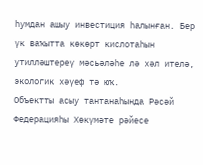һумдан ашыу инвестиция һалынған. Бер үк ваҡытта көкөрт кислотаһын утилләштереү мәсьәләһе лә хәл ителә, экологик хәүеф тә юҡ.
Объектты асыу тантанаһында Рәсәй Федерацияһы Хөкүмәте рәйесе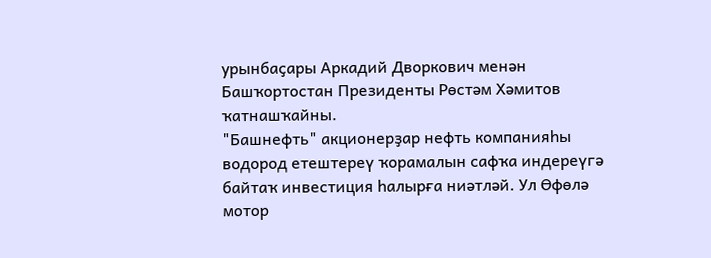урынбаҫары Аркадий Дворкович менән Башҡортостан Президенты Рөстәм Хәмитов ҡатнашҡайны.
"Башнефть" акционерҙар нефть компанияһы водород етештереү ҡорамалын сафҡа индереүгә байтаҡ инвестиция һалырға ниәтләй. Ул Өфөлә мотор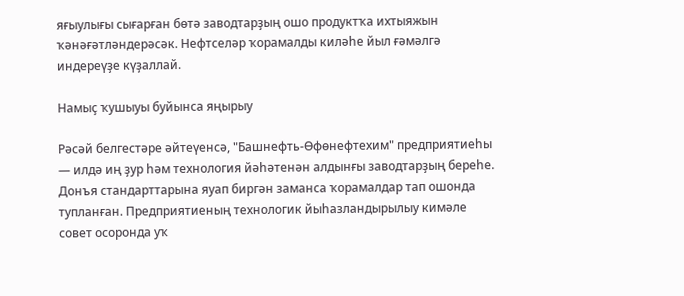яғыулығы сығарған бөтә заводтарҙың ошо продуктҡа ихтыяжын ҡәнәғәтләндерәсәк. Нефтселәр ҡорамалды киләһе йыл ғәмәлгә индереүҙе күҙаллай.

Намыҫ ҡушыуы буйынса яңырыу

Рәсәй белгестәре әйтеүенсә, "Башнефть-Өфөнефтехим" предприятиеһы — илдә иң ҙур һәм технология йәһәтенән алдынғы заводтарҙың береһе. Донъя стандарттарына яуап биргән заманса ҡорамалдар тап ошонда тупланған. Предприятиеның технологик йыһазландырылыу кимәле совет осоронда уҡ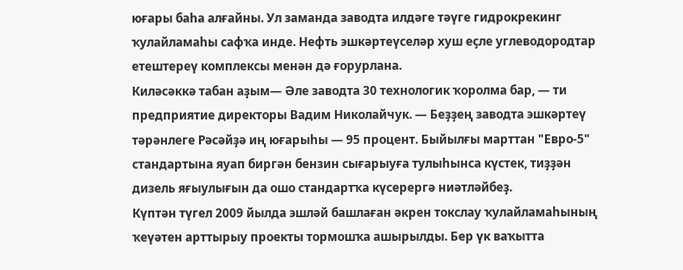юғары баһа алғайны. Ул заманда заводта илдәге тәүге гидрокрекинг ҡулайламаһы сафҡа инде. Нефть эшкәртеүселәр хуш еҫле углеводородтар етештереү комплексы менән дә ғорурлана.
Киләсәккә табан аҙым— Әле заводта 30 технологик ҡоролма бар, — ти предприятие директоры Вадим Николайчук. — Беҙҙең заводта эшкәртеү тәрәнлеге Рәсәйҙә иң юғарыһы — 95 процент. Быйылғы марттан "Евро-5" стандартына яуап биргән бензин сығарыуға тулыһынса күстек, тиҙҙән дизель яғыулығын да ошо стандартҡа күсерергә ниәтләйбеҙ.
Күптән түгел 2009 йылда эшләй башлаған әкрен токслау ҡулайламаһының ҡеүәтен арттырыу проекты тормошҡа ашырылды. Бер үк ваҡытта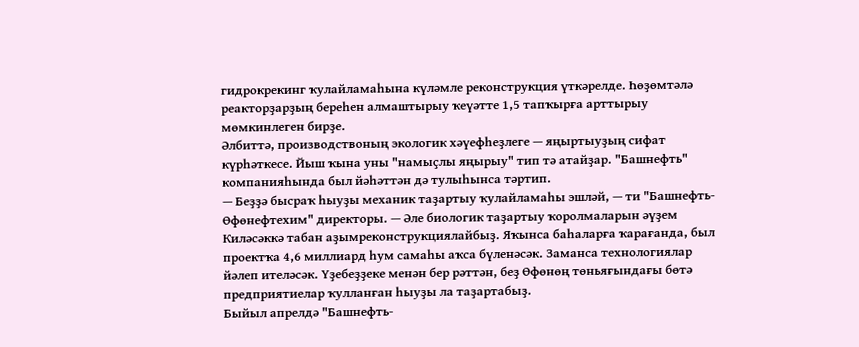гидрокрекинг ҡулайламаһына күләмле реконструкция үткәрелде. Һөҙөмтәлә реакторҙарҙың береһен алмаштырыу ҡеүәтте 1,5 тапҡырға арттырыу мөмкинлеген бирҙе.
Әлбиттә, производствоның экологик хәүефһеҙлеге — яңыртыуҙың сифат күрһәткесе. Йыш ҡына уны "намыҫлы яңырыу" тип тә атайҙар. "Башнефть" компанияһында был йәһәттән дә тулыһынса тәртип.
— Беҙҙә бысраҡ һыуҙы механик таҙартыу ҡулайламаһы эшләй, — ти "Башнефть-Өфөнефтехим" директоры. — Әле биологик таҙартыу ҡоролмаларын әүҙем Киләсәккә табан аҙымреконструкциялайбыҙ. Яҡынса баһаларға ҡарағанда, был проектҡа 4,6 миллиард һум самаһы аҡса бүленәсәк. Заманса технологиялар йәлеп ителәсәк. Үҙебеҙҙеке менән бер рәттән, беҙ Өфөнөң төньяғындағы бөтә предприятиелар ҡулланған һыуҙы ла таҙартабыҙ.
Быйыл апрелдә "Башнефть-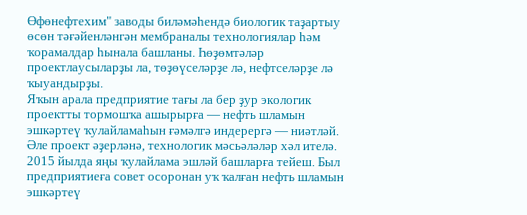Өфөнефтехим" заводы биләмәһендә биологик таҙартыу өсөн тәғәйенләнгән мембраналы технологиялар һәм ҡорамалдар һынала башланы. Һөҙөмтәләр проектлаусыларҙы ла, төҙөүселәрҙе лә, нефтселәрҙе лә ҡыуандырҙы.
Яҡын арала предприятие тағы ла бер ҙур экологик проектты тормошҡа ашырырға — нефть шламын эшкәртеү ҡулайламаһын ғәмәлгә индерергә — ниәтләй. Әле проект әҙерләнә, технологик мәсьәләләр хәл ителә. 2015 йылда яңы ҡулайлама эшләй башларға тейеш. Был предприятиеға совет осоронан уҡ ҡалған нефть шламын эшкәртеү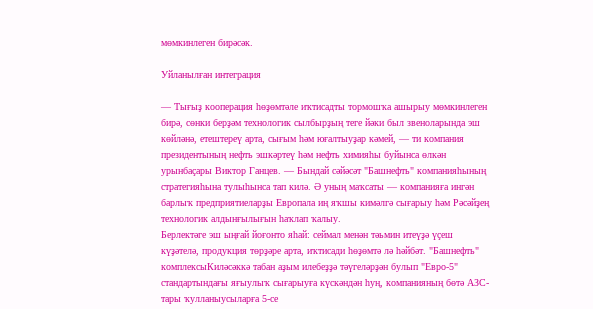мөмкинлеген бирәсәк.

Уйланылған интеграция

— Тығыҙ кооперация һөҙөмтәле иҡтисадты тормошҡа ашырыу мөмкинлеген бирә, сөнки берҙәм технологик сылбырҙың теге йәки был звеноларында эш көйләнә, етештереү арта, сығым һәм юғалтыуҙар кәмей, — ти компания президентының нефть эшкәртеү һәм нефть химияһы буйынса өлкән урынбаҫары Виктор Ганцев. — Бындай сәйәсәт "Башнефть" компанияһының стратегияһына тулыһынса тап килә. Ә уның маҡсаты — компанияға ингән барлыҡ предприятиеларҙы Европала иң яҡшы кимәлгә сығарыу һәм Рәсәйҙең технологик алдынғылығын һаҡлап ҡалыу.
Берлектәге эш ыңғай йоғонто яһай: сеймал менән тәьмин итеүҙә үҫеш күҙәтелә, продукция төрҙәре арта, иҡтисади һөҙөмтә лә һәйбәт. "Башнефть" комплексыКиләсәккә табан аҙым илебеҙҙә тәүгеләрҙән булып "Евро-5" стандартындағы яғыулыҡ сығарыуға күскәндән һуң, компанияның бөтә АЗС-тары ҡулланыусыларға 5-се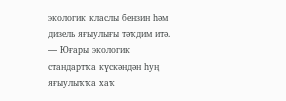экологик класлы бензин һәм дизель яғыулығы тәҡдим итә.
— Юғары экологик стандартҡа күскәндән һуң яғыулыҡҡа хаҡ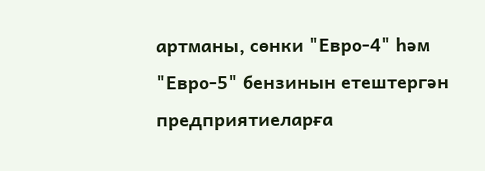артманы, сөнки "Евро-4" һәм "Евро-5" бензинын етештергән предприятиеларға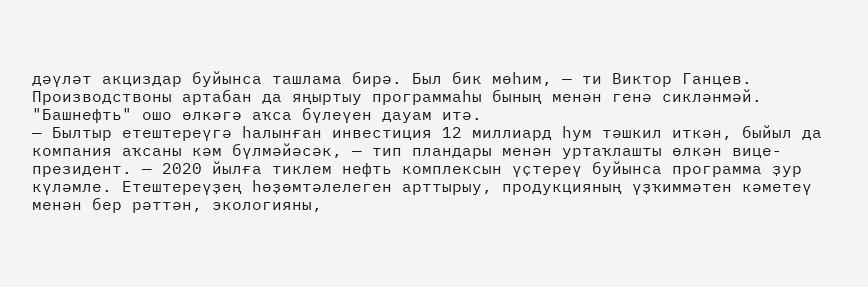дәүләт акциздар буйынса ташлама бирә. Был бик мөһим, — ти Виктор Ганцев.
Производствоны артабан да яңыртыу программаһы бының менән генә сикләнмәй. "Башнефть" ошо өлкәгә аҡса бүлеүен дауам итә.
— Былтыр етештереүгә һалынған инвестиция 12 миллиард һум тәшкил иткән, быйыл да компания аҡсаны кәм бүлмәйәсәк, — тип пландары менән уртаҡлашты өлкән вице-президент. — 2020 йылға тиклем нефть комплексын үҫтереү буйынса программа ҙур күләмле. Етештереүҙең һөҙөмтәлелеген арттырыу, продукцияның үҙҡиммәтен кәметеү менән бер рәттән, экологияны,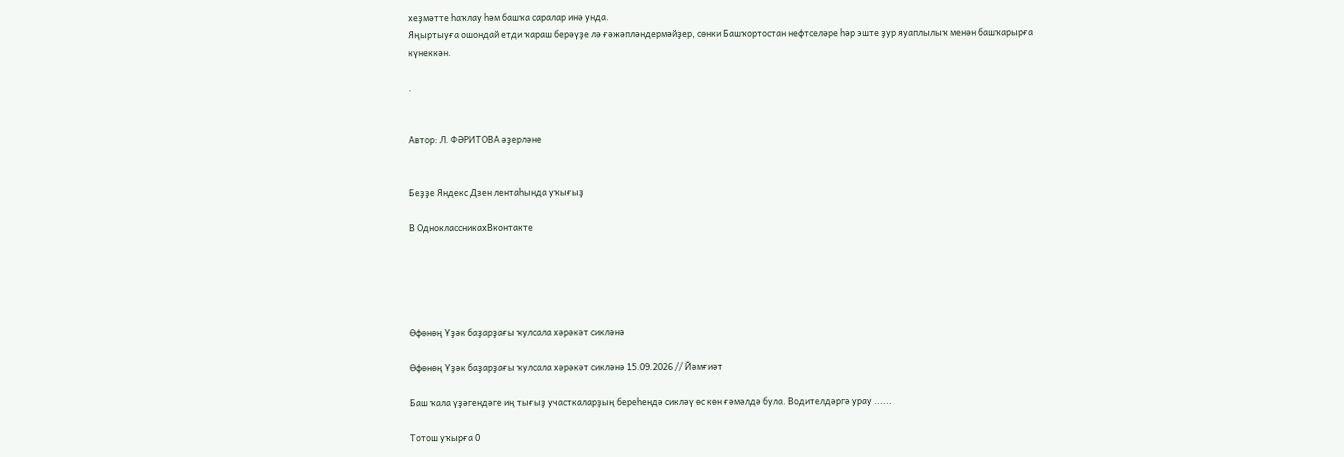хеҙмәтте һаҡлау һәм башҡа саралар инә унда.
Яңыртыуға ошондай етди ҡараш берәүҙе лә ғәжәпләндермәйҙер, сөнки Башҡортостан нефтселәре һәр эште ҙур яуаплылыҡ менән башҡарырға күнеккән.

.


Автор: Л. ФӘРИТОВА әҙерләне


Беҙҙе Яндекс Дзен лентаһында уҡығыҙ

В ОдноклассникахВконтакте





Өфөнөң Үҙәк баҙарҙағы ҡулсала хәрәкәт сикләнә

Өфөнөң Үҙәк баҙарҙағы ҡулсала хәрәкәт сикләнә 15.09.2026 // Йәмғиәт

Баш ҡала үҙәгендәге иң тығыҙ участкаларҙың береһендә сикләү өс көн ғәмәлдә була. Водителдәргә урау ......

Тотош уҡырға 0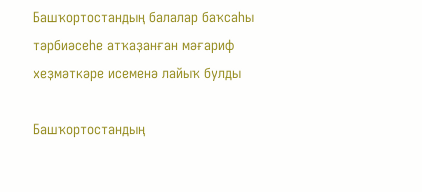Башҡортостандың балалар баҡсаһы тәрбиәсеһе атҡаҙанған мәғариф хеҙмәткәре исеменә лайыҡ булды

Башҡортостандың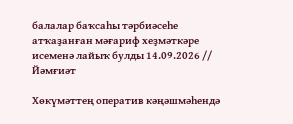балалар баҡсаһы тәрбиәсеһе атҡаҙанған мәғариф хеҙмәткәре исеменә лайыҡ булды 14.09.2026 // Йәмғиәт

Хөкүмәттең оператив кәңәшмәһендә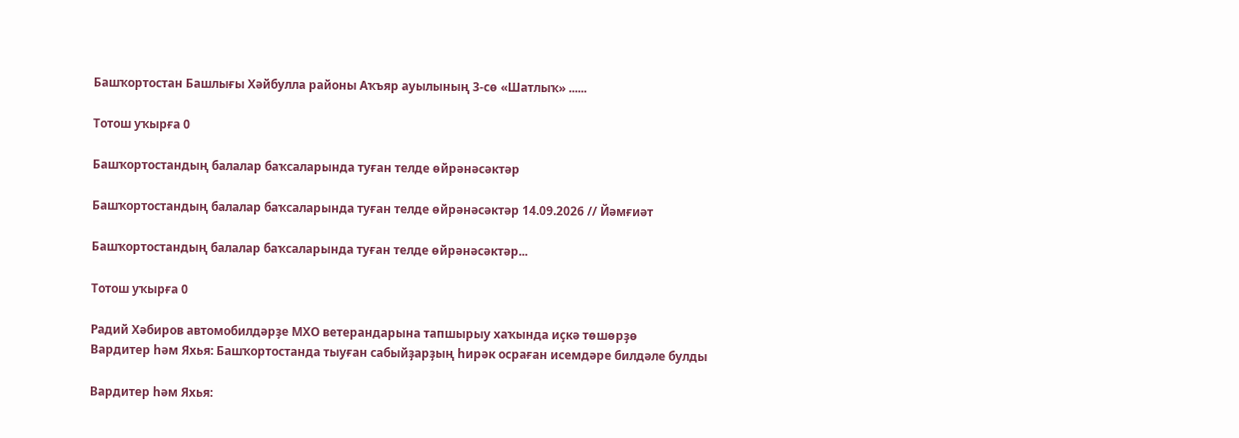Башҡортостан Башлығы Хәйбулла районы Аҡъяр ауылының 3-сө «Шатлыҡ» ......

Тотош уҡырға 0

Башҡортостандың балалар баҡсаларында туған телде өйрәнәсәктәр

Башҡортостандың балалар баҡсаларында туған телде өйрәнәсәктәр 14.09.2026 // Йәмғиәт

Башҡортостандың балалар баҡсаларында туған телде өйрәнәсәктәр...

Тотош уҡырға 0

Радий Хәбиров автомобилдәрҙе МХО ветерандарына тапшырыу хаҡында иҫкә төшөрҙө
Вардитер һәм Яхья: Башҡортостанда тыуған сабыйҙарҙың һирәк осраған исемдәре билдәле булды

Вардитер һәм Яхья: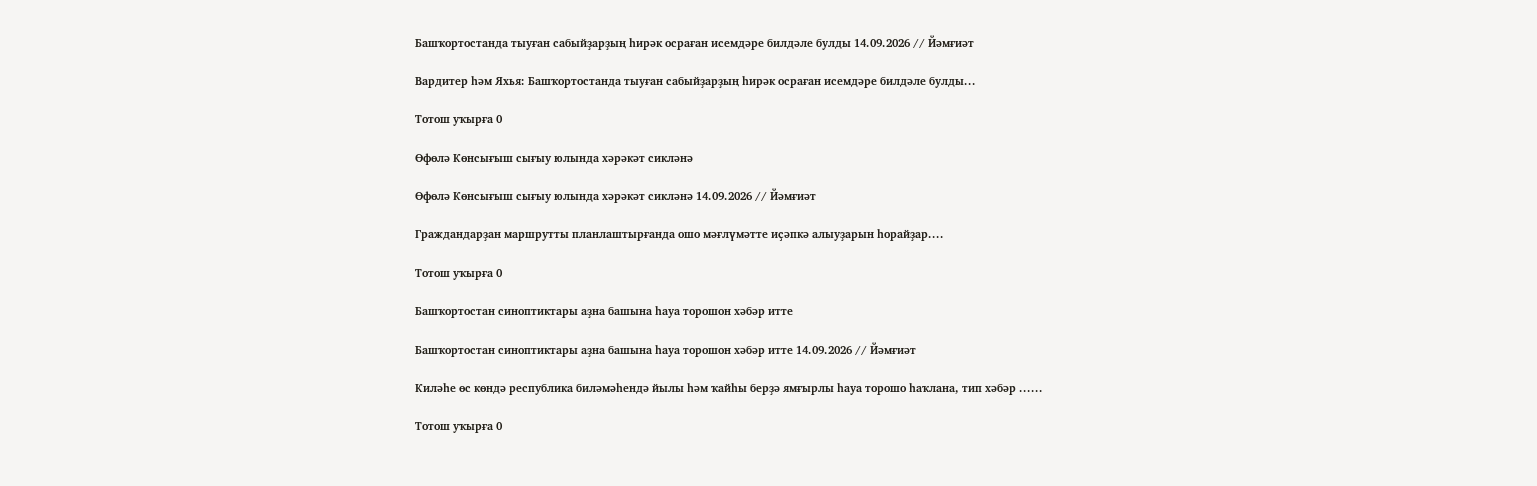Башҡортостанда тыуған сабыйҙарҙың һирәк осраған исемдәре билдәле булды 14.09.2026 // Йәмғиәт

Вардитер һәм Яхья: Башҡортостанда тыуған сабыйҙарҙың һирәк осраған исемдәре билдәле булды...

Тотош уҡырға 0

Өфөлә Көнсығыш сығыу юлында хәрәкәт сикләнә

Өфөлә Көнсығыш сығыу юлында хәрәкәт сикләнә 14.09.2026 // Йәмғиәт

Граждандарҙан маршрутты планлаштырғанда ошо мәғлүмәтте иҫәпкә алыуҙарын һорайҙар....

Тотош уҡырға 0

Башҡортостан синоптиктары аҙна башына һауа торошон хәбәр итте

Башҡортостан синоптиктары аҙна башына һауа торошон хәбәр итте 14.09.2026 // Йәмғиәт

Киләһе өс көндә республика биләмәһендә йылы һәм ҡайһы берҙә ямғырлы һауа торошо һаҡлана, тип хәбәр ......

Тотош уҡырға 0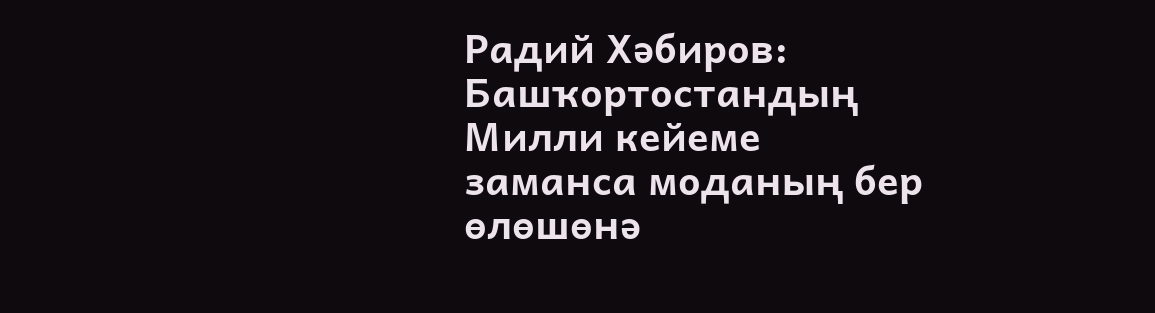Радий Хәбиров: Башҡортостандың Милли кейеме заманса моданың бер өлөшөнә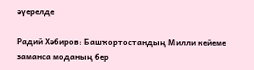әүерелде

Радий Хәбиров: Башҡортостандың Милли кейеме заманса моданың бер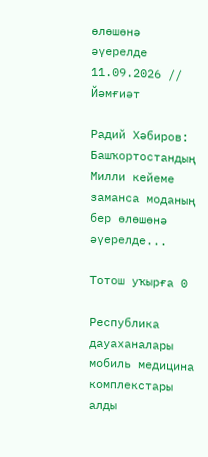өлөшөнә әүерелде 11.09.2026 // Йәмғиәт

Радий Хәбиров: Башҡортостандың Милли кейеме заманса моданың бер өлөшөнә әүерелде...

Тотош уҡырға 0

Республика дауаханалары мобиль медицина комплекстары алды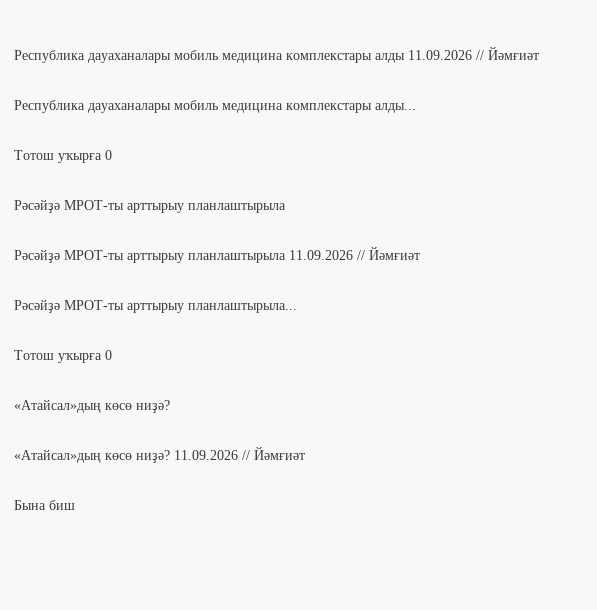Республика дауаханалары мобиль медицина комплекстары алды 11.09.2026 // Йәмғиәт

Республика дауаханалары мобиль медицина комплекстары алды...

Тотош уҡырға 0

Рәсәйҙә МРОТ-ты арттырыу планлаштырыла

Рәсәйҙә МРОТ-ты арттырыу планлаштырыла 11.09.2026 // Йәмғиәт

Рәсәйҙә МРОТ-ты арттырыу планлаштырыла...

Тотош уҡырға 0

«Атайсал»дың көсө ниҙә?

«Атайсал»дың көсө ниҙә? 11.09.2026 // Йәмғиәт

Бына биш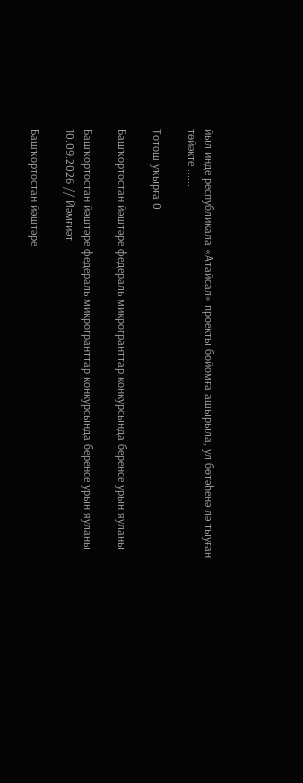йыл инде республикала «Атайсал» проекты бойомға ашырыла, ул бөтәһенә лә тыуған төйәкте ......

Тотош уҡырға 0

Башҡортостан йәштәре федераль микрогранттар конкурсында беренсе урын яуланы

Башҡортостан йәштәре федераль микрогранттар конкурсында беренсе урын яуланы 10.09.2026 // Йәмғиәт

Башҡортостан йәштәре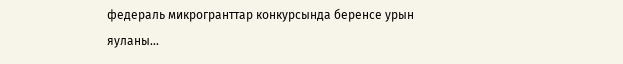федераль микрогранттар конкурсында беренсе урын яуланы...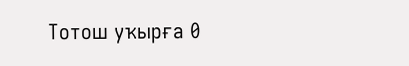Тотош уҡырға 0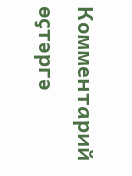Комментарий өҫтәргә